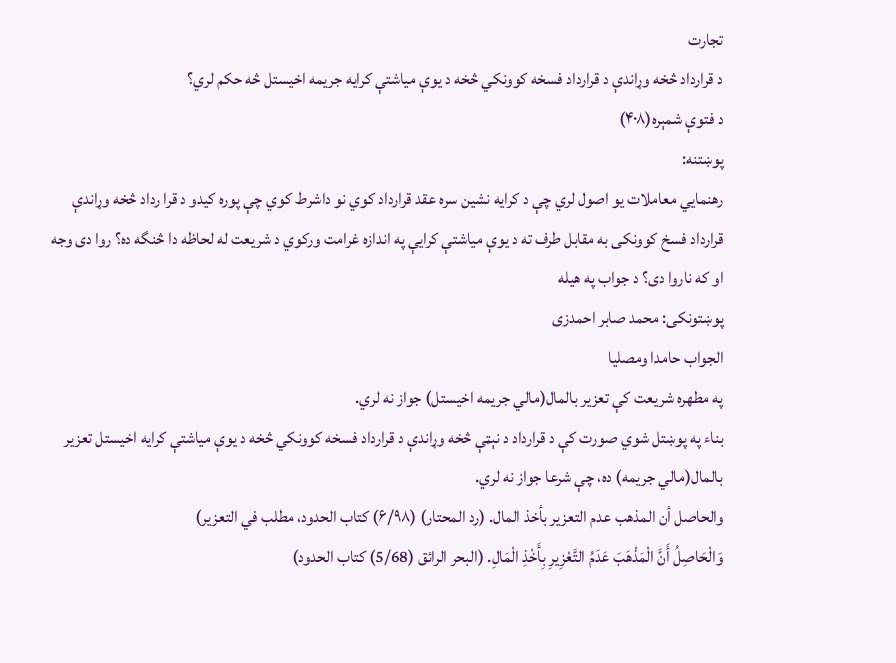تجارت
د قرارداد څخه وړاندې د قرارداد فسخه کوونکي څخه د یوې میاشتې کرایه جریمه اخیستل څه حکم لري؟
د فتوې شمېره(۴۰۸)
پوښتنه:
رهنمايي معاملات يو اصول لري چې د کرايه نشين سره عقد قرارداد کوي نو داشرط کوي چې پوره کيدو د قرا رداد څخه وړاندې قرارداد فسخ کوونکی به مقابل طرف ته د يوې مياشتې کرايې په اندازه غرامت ورکوي د شريعت له لحاظه دا څنگه ده؟ روا دی وجه او که ناروا دی؟ د جواب په هيله
پوښتونکی: محمد صابر احمدزی
الجواب حامدا ومصلیا
په مطهره شریعت کې تعزیر بالمال(مالي جریمه اخیستل) جواز نه لري.
بناء په پوښتل شوي صورت کې د قرارداد د نېټې څخه وړاندې د قرارداد فسخه کوونکي څخه د یوې میاشتې کرایه اخیستل تعزیر بالمال(مالي جریمه) ده، چې شرعا جواز نه لري.
والحاصل أن المذهب عدم التعزير بأخذ المال. (رد المحتار) (۶/۹۸) کتاب الحدود، مطلب في التعزیر)
وَالْحَاصِلُ أَنَّ الْمَذْهَبَ عَدَمُ التَّعْزِيرِ بِأَخْذِ الْمَالِ. (البحر الرائق (5/68) كتاب الحدود)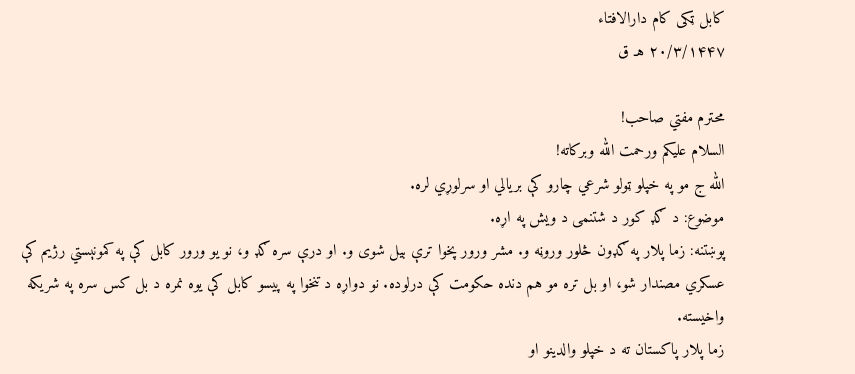کابل ټکی کام دارالافتاء
۲۰/۳/۱۴۴۷ هـ ق

محترم مفتي صاحب!
السلام عليکم ورحمت الله وبرکاته!
الله ج مو په خپلو ټولو شرعي چارو کې بريالي او سرلوړي لره.
موضوع: د ګډ کور د شتنمی د ويش په اړه.
پوښتنه: زما پلار په ګډون څلور وروڼه و. مشر ورور پخوا ترې بيل شوی و. او درې سره ګډ و، نو يو ورور کابل کې په کمونېستي رژیم کې عسکري مصندار شو، او بل تره مو هم دنده حکومت کې درلوده. نو دواړه د تنخوا په پيسو کابل کې يوه نمره د بل کس سره په شريکه واخيسته.
زما پلار پاکستان ته د خپلو والدینو او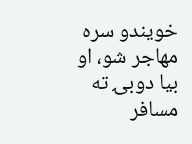خويندو سره مهاجر شو، او بیا دوبۍ ته مسافر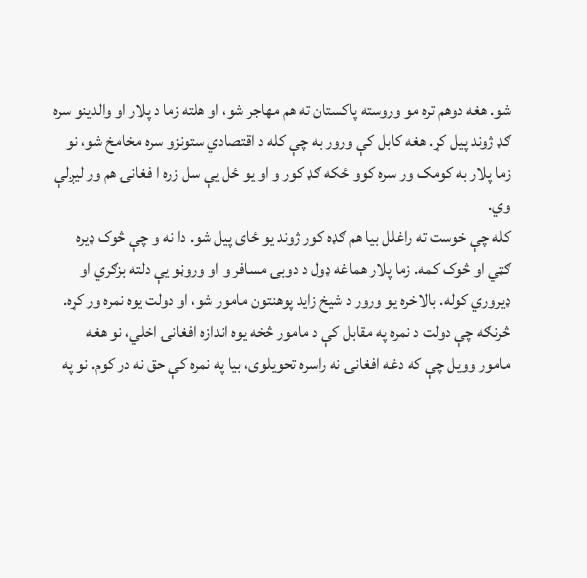شو. هغه دوهم تره مو وروسته پاکستان ته هم مهاجر شو، او هلته زما د پلار او والدينو سره ګډ ژوند پيل کړ. هغه کابل کې ورور به چې کله د اقتصادي ستونزو سره مخامخ شو، نو زما پلار به کومک ور سره کوو ځکه ګډ کور و او يو ځل يې سل زره ا فغانۍ هم ور ليږلې وي.
کله چې خوست ته راغلل بيا هم ګډه کور ژوند یو ځای پيل شو. دا نه و چې څوک ډيره ګټي او څوک کمه. زما پلار هماغه ډول د دوبۍ مسافر و او وروڼو يې دلته بزګري او ډيروري کوله. بالاخره يو ورور د شيخ زايد پوهنتون مامور شو، او دولت يوه نمره ور کړه. څرنګه چې دولت د نمره په مقابل کې د مامور څخه يوه اندازه افغانۍ اخلي، نو هغه مامور وويل چې که دغه افغانۍ نه راسره تحويلوی، بيا په نمره کې حق نه در کوم. نو په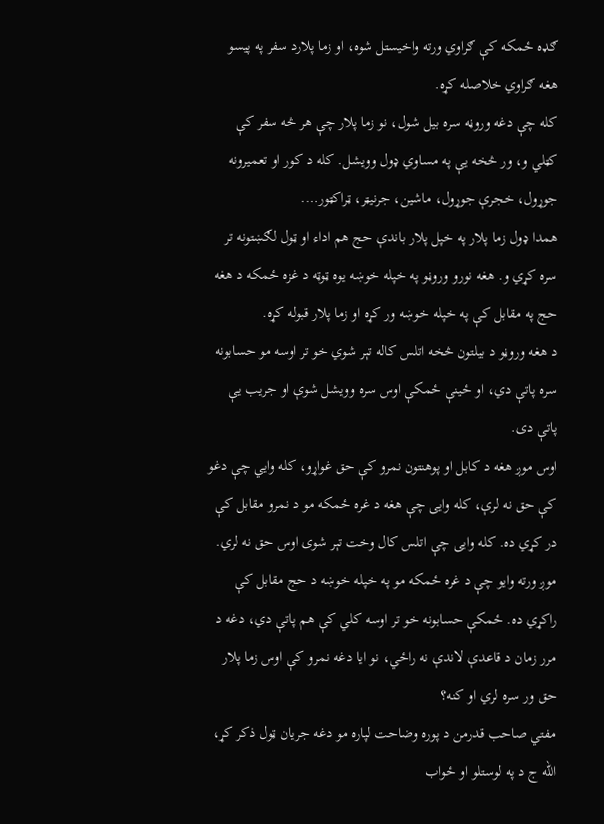ګډه ځمکه کې ګراوي ورته واخيستل شوه، او زما پلارد سفر په پيسو هغه ګراوي خلاصله کړه.
کله چې دغه وروڼه سره بيل شول، نو زما پلار چې هر څه سفر کې کټلي و، ور څخه يې په مساوي ډول وويشل. کله د کور او تعميرونه جوړول، خجرې جوړول، ماشين، جرنيټر، ټراکټور….
همدا ډول زما پلار په خپل پلار باندې حج هم اداء او ټول لګښتونه تر سره کړي و. هغه نورو وروڼو په خپله خوښه يوه ټوټه د غزه ځمکه د هغه حج په مقابل کې په خپله خوښه ور کړه او زما پلار قبوله کړه.
د هغه وروڼو د بيلتون څخه اتلس کاله تېر شوي خو تر اوسه مو حسابونه سره پاتې دي، او ځينې ځمکې اوس سره وويشل شوې او جريب يې پاتې دی.
اوس موږ هغه د کابل او پوهنتون نمرو کې حق غواړو، کله وايي چې دغو کې حق نه لرې، کله وايی چې هغه د غره ځمکه مو د نمرو مقابل کې در کړي ده. کله وايی چې اتلس کال وخت تېر شوی اوس حق نه لري. موږ ورته وايو چې د غره ځمکه مو په خپله خوښه د حج مقابل کې راکړي ده. ځمکې حسابونه خو تر اوسه کلي کې هم پاتې دي، دغه د مرر زمان د قاعدې لاندې نه راځي، نو ايا دغه نمرو کې اوس زما پلار حق ور سره لري او کنه؟
مفتي صاحب قدرمن د پوره وضاحت لپاره مو دغه جريان ټول ذکر کړ، الله ج د په لوستلو او ځواب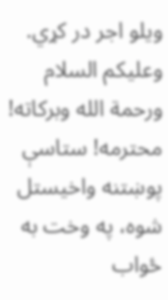ويلو اجر در کړي.
وعليکم السلام ورحمة الله وبرکاته!
محترمه! ستاسې پوښتنه واخيستل شوه، په وخت به ځواب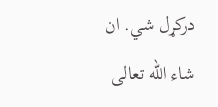درکړل شي. ان شاء الله تعالی